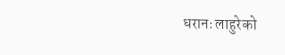धरानः लाहुरेको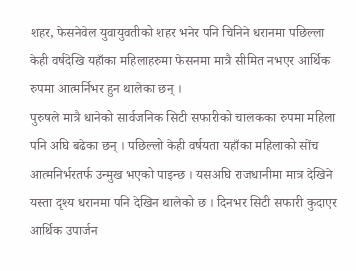शहर, फेसनेवेल युवायुवतीको शहर भनेर पनि चिनिने धरानमा पछिल्ला केही वर्षदेखि यहाँका महिलाहरुमा फेसनमा मात्रै सीमित नभएर आर्थिक रुपमा आत्मर्निभर हुन थालेका छन् ।
पुरुषले मात्रै धानेको सार्वजनिक सिटी सफारीको चालकका रुपमा महिला पनि अघि बढेका छन् । पछिल्लो केही वर्षयता यहाँका महिलाको सोंच आत्मनिर्भरतर्फ उन्मुख भएको पाइन्छ । यसअघि राजधानीमा मात्र देखिने यस्ता दृश्य धरानमा पनि देखिन थालेको छ । दिनभर सिटी सफारी कुदाएर आर्थिक उपार्जन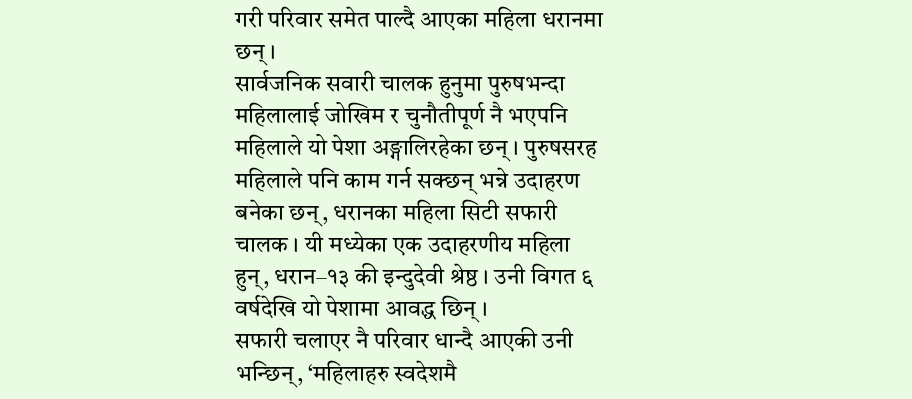गरी परिवार समेत पाल्दै आएका महिला धरानमा छन् ।
सार्वजनिक सवारी चालक हुनुमा पुरुषभन्दा महिलालाई जोखिम र चुनौतीपूर्ण नै भएपनि महिलाले यो पेशा अङ्गालिरहेका छन् । पुरुषसरह महिलाले पनि काम गर्न सक्छन् भन्ने उदाहरण बनेका छन्, धरानका महिला सिटी सफारी चालक । यी मध्येका एक उदाहरणीय महिला हुन्, धरान–१३ की इन्दुदेवी श्रेष्ठ । उनी विगत ६ वर्षदेखि यो पेशामा आवद्ध छिन् ।
सफारी चलाएर नै परिवार धान्दै आएकी उनी भन्छिन्, ‘महिलाहरु स्वदेशमै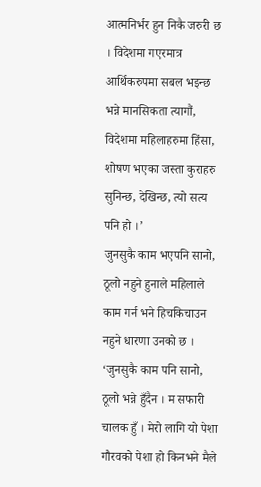आत्मनिर्भर हुन निकै जरुरी छ । विदेशमा गएरमात्र आर्थिकरुपमा सबल भइन्छ भन्ने मानसिकता त्यागौं, विदेशमा महिलाहरुमा हिंसा, शोषण भएका जस्ता कुराहरु सुनिन्छ, देखिन्छ, त्यो सत्य पनि हो ।’
जुनसुकै काम भएपनि सानो, ठूलो नहुने हुनाले महिलाले काम गर्न भने हिचकिचाउन नहुने धारणा उनको छ । ‘जुनसुकै काम पनि सानो, ठूलो भन्ने हुँदैन । म सफारी चालक हुँ । मेरो लागि यो पेशा गौरवको पेशा हो किनभने मैले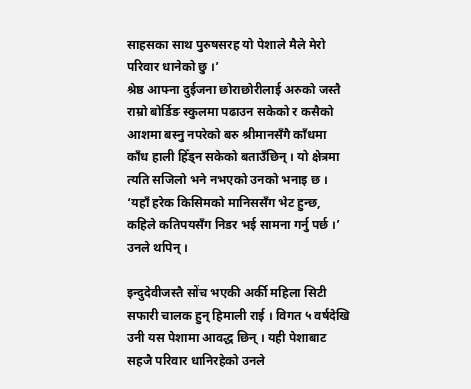साहसका साथ पुरुषसरह यो पेशाले मैले मेरो परिवार धानेको छु ।’
श्रेष्ठ आफ्ना दुईजना छोराछोरीलाई अरुको जस्तै राम्रो बोर्डिङ स्कुलमा पढाउन सकेको र कसैको आशमा बस्नु नपरेको बरु श्रीमानसँगै काँधमा काँध हाली हिँड्न सकेको बताउँछिन् । यो क्षेत्रमा त्यति सजिलो भने नभएको उनको भनाइ छ । ‘यहाँ हरेक किसिमको मानिससँग भेट हुन्छ, कहिले कतिपयसँग निडर भई सामना गर्नु पर्छ ।’ उनले थपिन् ।

इन्दुदेवीजस्तै सोंच भएकी अर्की महिला सिटी सफारी चालक हुन् हिमाली राई । विगत ५ वर्षदेखि उनी यस पेशामा आवद्ध छिन् । यही पेशाबाट सहजै परिवार धानिरहेको उनले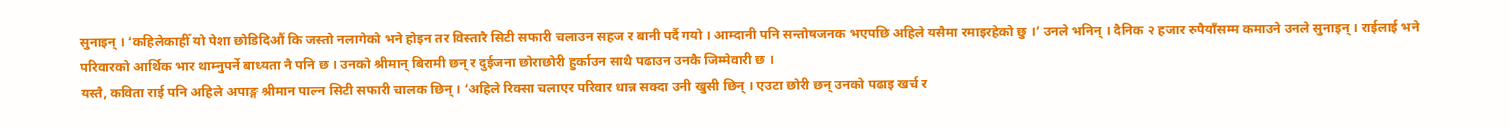सुनाइन् । ‘कहिलेकाहीँ यो पेशा छोडिदिऔं कि जस्तो नलागेको भने होइन तर विस्तारै सिटी सफारी चलाउन सहज र बानी पर्दै गयो । आम्दानी पनि सन्तोषजनक भएपछि अहिले यसैमा रमाइरहेको छु ।’ उनले भनिन् । दैनिक २ हजार रुपैयाँसम्म कमाउने उनले सुनाइन् । राईलाई भने परिवारको आर्थिक भार थाम्नुपर्ने बाध्यता नै पनि छ । उनको श्रीमान् बिरामी छन् र दुईजना छोराछोरी हुर्काउन साथै पढाउन उनकै जिम्मेवारी छ ।
यस्तै, कविता राई पनि अहिले अपाङ्ग श्रीमान पाल्न सिटी सफारी चालक छिन् । ‘अहिले रिक्सा चलाएर परिवार धान्न सक्दा उनी खुसी छिन् । एउटा छोरी छन् उनको पढाइ खर्च र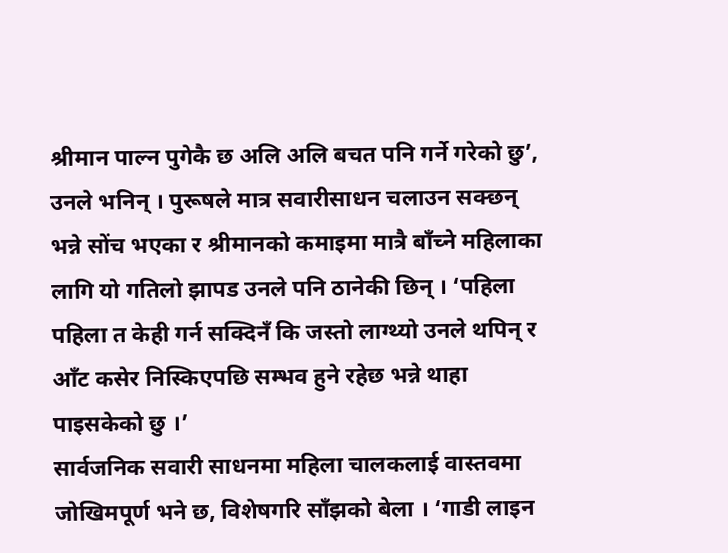श्रीमान पाल्न पुगेकै छ अलि अलि बचत पनि गर्ने गरेको छु’, उनले भनिन् । पुरूषले मात्र सवारीसाधन चलाउन सक्छन् भन्ने सोंच भएका र श्रीमानको कमाइमा मात्रै बाँच्ने महिलाका लागि यो गतिलो झापड उनले पनि ठानेकी छिन् । ‘पहिला पहिला त केही गर्न सक्दिनँ कि जस्तो लाग्थ्यो उनले थपिन् र आँट कसेर निस्किएपछि सम्भव हुने रहेछ भन्ने थाहा पाइसकेको छु ।’
सार्वजनिक सवारी साधनमा महिला चालकलाई वास्तवमा जोखिमपूर्ण भने छ, विशेषगरि साँझको बेला । ‘गाडी लाइन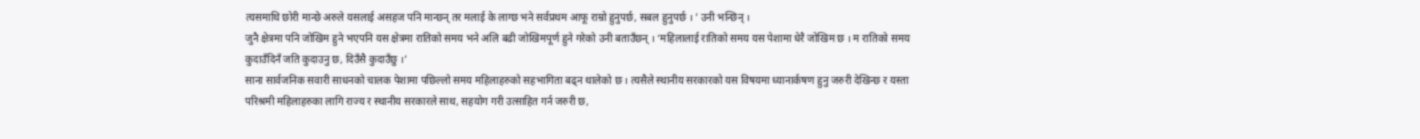त्यसमाथि छोरी मान्छे अरुले यसलाई असहज पनि मान्छन् तर मलाई के लाग्छ भने सर्वप्रथम आफू राम्रो हुनुपर्छ, सबल हुनुपर्छ । ’ उनी भन्छिन् ।
जुनै क्षेत्रमा पनि जोखिम हुने भएपनि यस क्षेत्रमा रातिको समय भने अलि बढी जोखिमपूर्ण हुने गरेको उनी बताउँछन् । ‘महिलालाई रातिको समय यस पेशामा धेरै जोखिम छ । म रातिको समय कुदाउँदिनँ जति कुदाउनु छ, दिउँसै कुदाउँछु ।’
साना सार्वजनिक सवारी साधनको चालक पेशामा पछिल्लो समय महिलाहरुको सहभागिता बढ्न थालेको छ । त्यसैले स्थानीय सरकारको यस विषयमा ध्यानार्कषण हुनु जरुरी देखिन्छ र यस्ता परिश्रमी महिलाहरुका लागि राज्य र स्थानीय सरकारले साथ, सहयोग गरी उत्साहित गर्न जरुरी छ,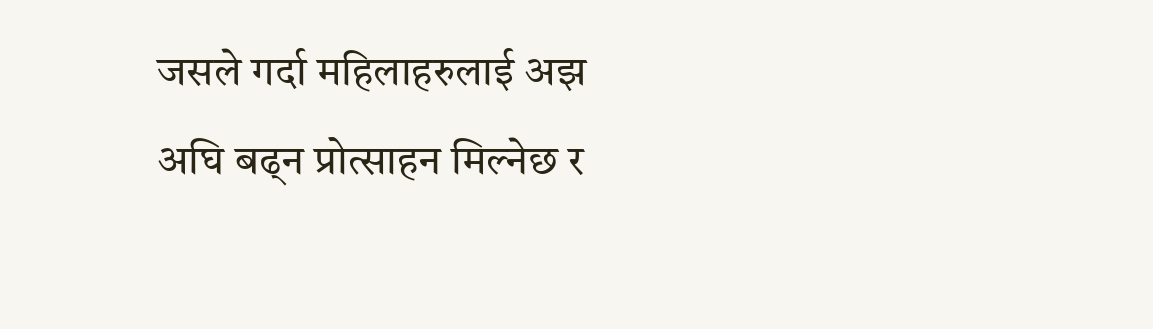जसले गर्दा महिलाहरुलाई अझ अघि बढ्न प्रोत्साहन मिल्नेछ र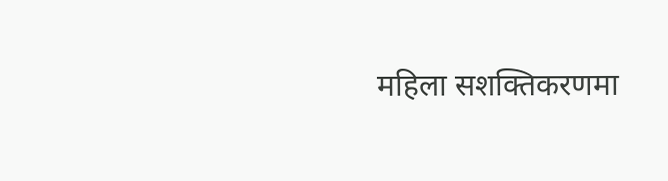महिला सशक्तिकरणमा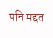पनि मद्दत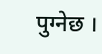पुग्नेछ ।